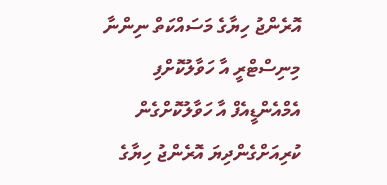އޮރެންޖު ހިޔާގެ މަސައްކަތް ނިންނާ މިނިސްޓްރީ އާ ހަވާލުކޮށްފި
އެމްއެންޑީއެފް އާ ހަވާލުކޮށްގެން ކުރިއަށްގެންދިޔަ އޮރެންޖު ހިޔާގެ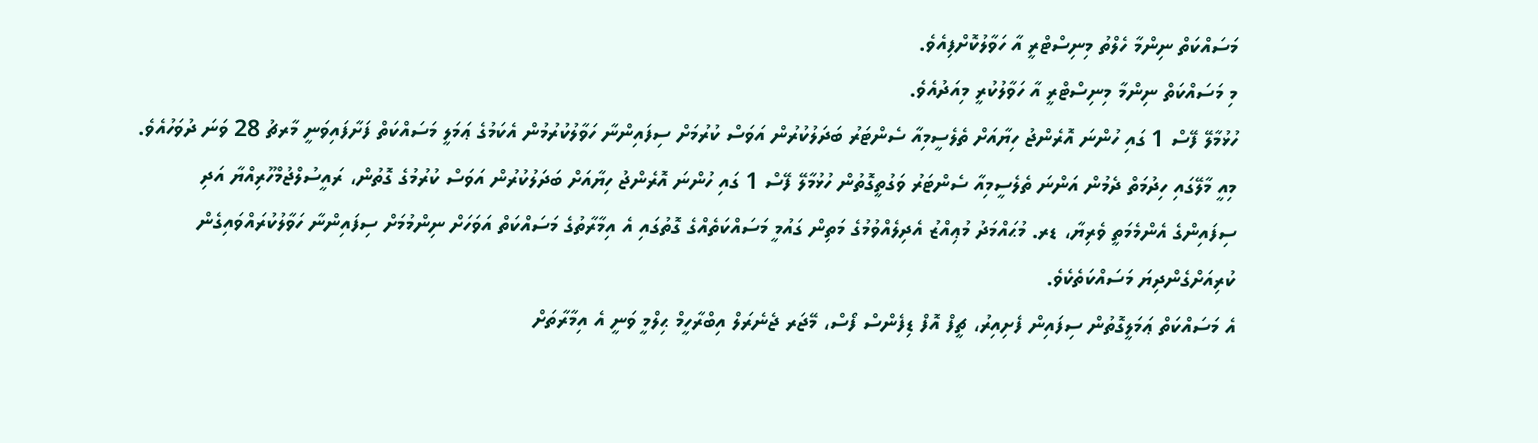މަސައްކަތް ނިންމާ ހެލްތު މިނިސްޓްރީ އާ ހަވާލުކޮށްފިއެވެ.
މި މަސައްކަތް ނިންމާ މިނިސްޓްރީ އާ ހަވާލުކުރީ މިއަދުއެވެ.
ހުޅުމާލޭ ފޭސް 1 ގައި ހުންނަ އޮރެންޖު ހިޔާއަށް ތެލެސީމިއާ ސެންޓަރު ބަދަލުކުރުން އަވަސް ކުރުމަށް ސިފައިންނާ ހަވާލުކުރުމުން އެކަމުގެ ޢަމަލީ މަސައްކަތް ފަށާފައިވަނީ މާރޗު 28 ވަނަ ދުވަހުއެވެ.
މިއީ މާލޭގައި ހިދުމަތް ދެމުން އަންނަ ތެލެސީމިއާ ސެންޓަރު ވަގުތީގޮތުން ހުޅުމާލޭ ފޭސް 1 ގައި ހުންނަ އޮރެންޖު ހިޔާއަށް ބަދަލުކުރުން އަވަސް ކުރުމުގެ ގޮތުން، ރައީސުލްޖުމްހޫރިއްޔާ އަދި ސިފައިންގެ އެންމެމަތީ ވެރިޔާ، ޑރ. މުޙައްމަދު މުޢިއްޒު އެދިލެއްވުމުގެ މަތިން ގައުމީ މަސައްކަތެއްގެ ގޮތުގައި އެ އިމާރާތުގެ މަސައްކަތް އަވަހަށް ނިންމުމަށް ސިފައިންނާ ހަވާލުކުރައްވައިގެން ކުރިއަށްގެންދިޔަ މަސައްކަތެކެވެ.
އެ މަސައްކަތް ޢަމަލީގޮތުން ސިފައިން ފެށިއިރު، ޗީފް އޮފް ޑިފެންސް ފޯސް، މޭޖަރ ޖެނެރަލް އިބްރާހީމް ޙިލްމީ ވަނީ އެ އިމާރާތަށް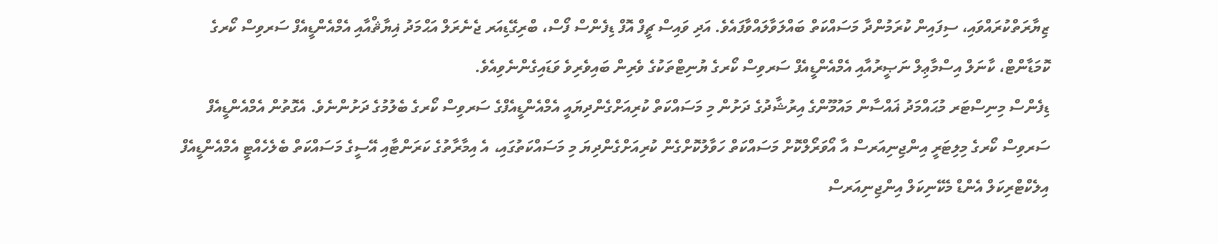ޒިޔާރަތްކުރައްވައި، ސިފައިން ކުރަމުންދާ މަސައްކަތް ބައްލަވާލައްވާފައެވެ. އަދި ވައިސް ޗީފް އޮފް ޑިފެންސް ފޯސް، ބްރިގޭޑިއަރ ޖެނެރަލް އަޙްމަދު ޣިޔާޘްއާއި އެމްއެންޑީއެފް ސަރވިސް ކޯރގެ ކޮމަޑާންޓް، ކާނަލް އިސްމާޢިލް ނަޞީރުއާއި އެމްއެންޑީއެފް ސަރވިސް ކޯރގެ ޔުނިޓްތަކުގެ ވެރިން ބައިވެރިވެ ވަޑައިގެންނެވިއެވެ.
ޑިފެންސް މިނިސްޓަރ މުޙައްމަދު ޣައްސާން މައުމޫންގެ އިރުޝާދުގެ ދަށުން މި މަސައްކަތް ކުރިއަށްގެންދިޔައީ އެމްއެންޑީއެފްގެ ސަރވިސް ކޯރގެ ބެލުމުގެ ދަށުންނެވެ. އެގޮތުން އެމްއެންޑީއެފް ސަރވިސް ކޯރގެ މިލިޓަރީ އިންޖިނިއަރސް އާ އޯވަރޯލްކޮށް މަސައްކަތް ހަވާލުކޮށްގެން ކުރިއަށްގެންދިޔަ މި މަސައްކަތުގައި، އެ އިމާރާތުގެ ކަރަންޓާއި އޭސީގެ މަސައްކަތް ބެލެހެއްޓީ އެމްއެންޑީއެފް އިލެކްޓްރިކަލް އެންޑް މެކޭނިކަލް އިންޖިނިއަރސް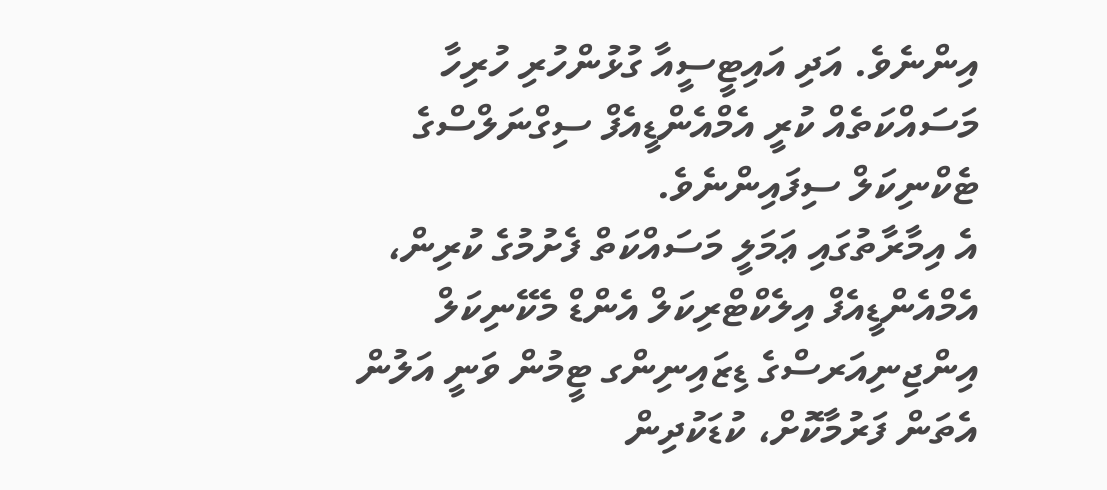އިންނެވެ. އަދި އައިޓީސީއާ ގުޅުންހުރި ހުރިހާ މަސައްކަތެއް ކުރީ އެމްއެންޑީއެފް ސިގްނަލްސްގެ ޓެކްނިކަލް ސިފައިންނެވެ.
އެ އިމާރާތުގައި ޢަމަލީ މަސައްކަތް ފެށުމުގެ ކުރިން، އެމްއެންޑީއެފް އިލެކްޓްރިކަލް އެންޑް މެކޭނިކަލް އިންޖިނިއަރސްގެ ޑިޒައިނިންގ ޓީމުން ވަނީ އަލުން އެތަން ފަރުމާކޮށް، ކުޑަކުދިން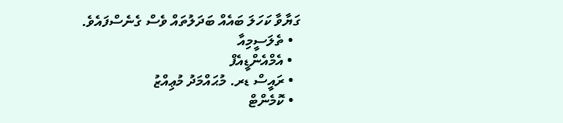ގަޔާވާ ކަހަލަ ބައެއް ބަދަލުތައް ވެސް ގެނެސްފައެވެ.
  • ތެލަސީމިއާ
  • އެމްއެންޑީއެފް
  • ރައީސް ޑރ. މުޙައްމަދު މުޢިއްޒު
  • ކޮމެންޓް